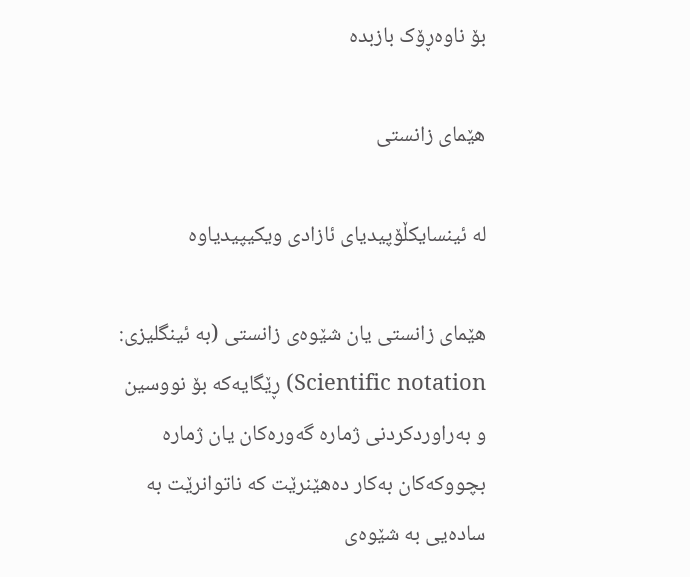بۆ ناوەڕۆک بازبدە

ھێمای زانستی

لە ئینسایکڵۆپیدیای ئازادی ویکیپیدیاوە

ھێمای زانستی یان شێوەی زانستی (بە ئینگلیزی: Scientific notation) ڕێگایەکە بۆ نووسین و بەراوردکردنی ژمارە گەورەکان یان ژمارە بچووکەکان بەکار دەھێنرێت کە ناتوانرێت بە سادەیی بە شێوەی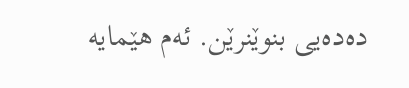دەدەیی بنوێنرێن. ئەم ھێمایە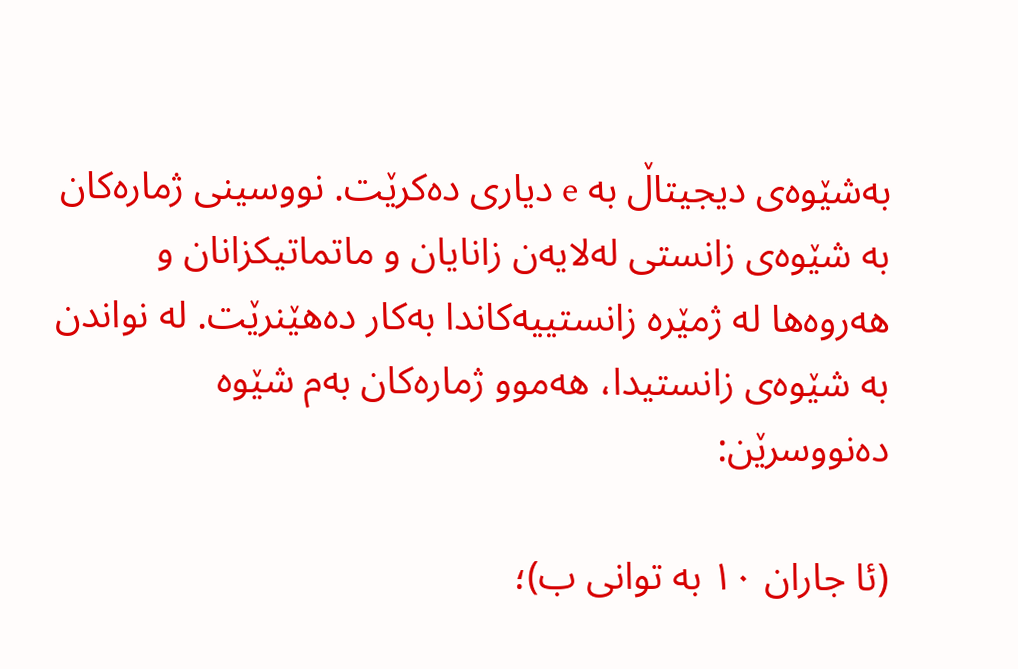بەشێوەی دیجیتاڵ بە e دیاری دەکرێت. نووسینی ژمارەکان بە شێوەی زانستی لەلایەن زانایان و ماتماتیکزانان و ھەروەھا لە ژمێرە زانستییەکاندا بەکار دەھێنرێت. لە نواندن بە شێوەی زانستیدا، ھەموو ژمارەکان بەم شێوە دەنووسرێن:

(ئا جاران ١٠ بە توانی ب)؛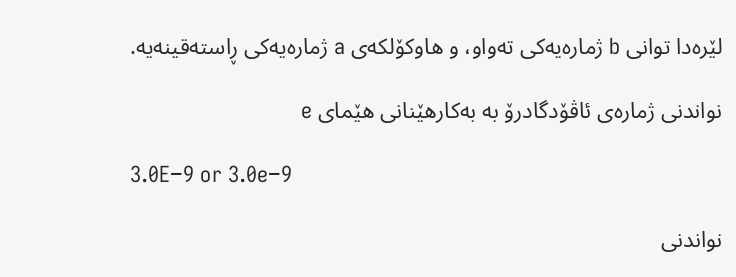لێرەدا توانی b ژمارەیەکی تەواو، و ھاوکۆلکەی a ژمارەیەکی ڕاستەقینەیە.

نواندنی ژمارەی ئاڤۆدگادرۆ بە بەکارھێنانی ھێمای e

3.0E−9 or 3.0e−9

نواندنی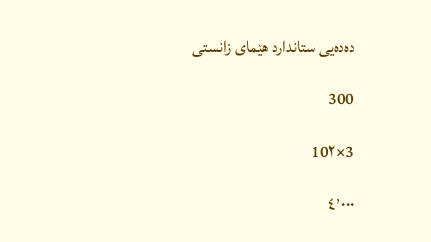دەدەیی ستاندارد ھێمای زانستی

300

3×10٢

٤٬٠٠٠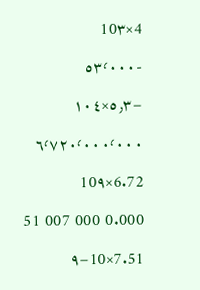4×10٣

-٥٣٬٠٠٠

−٥٫٣×١٠٤

٦٬٧٢٠٬٠٠٠٬٠٠٠

6.72×10٩

0.000 000 007 51

7.51×10−٩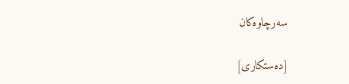سەرچاوەکان

[دەستکاری]